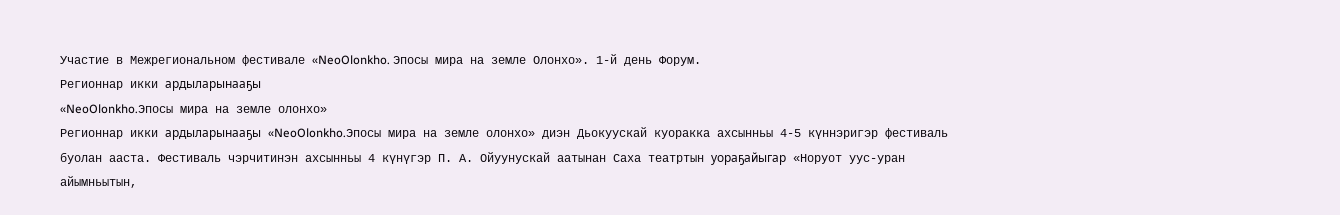Участие в Межрегиональном фестивале «NeoOlonkho. Эпосы мира на земле Олонхо». 1-й день Форум.
Регионнар икки ардыларынааҕы
«NeoOlonkho.Эпосы мира на земле олонхо»
Регионнар икки ардыларынааҕы «NeoOlonkho.Эпосы мира на земле олонхо» диэн Дьокуускай куоракка ахсынньы 4-5 күннэригэр фестиваль буолан ааста. Фестиваль чэрчитинэн ахсынньы 4 күнүгэр П. А. Ойуунускай аатынан Саха театртын уораҕайыгар «Норуот уус-уран айымньытын,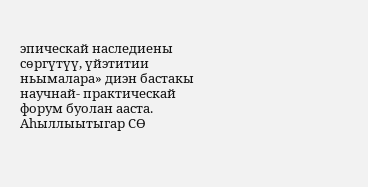эпическай наследиены сөргүтүү, үйэтитии ньымалара» диэн бастакы научнай- практическай форум буолан ааста. Аһыллыытыгар СӨ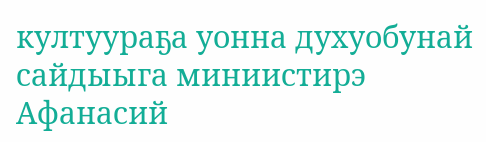култуураҕа уонна духуобунай сайдыыга миниистирэ Афанасий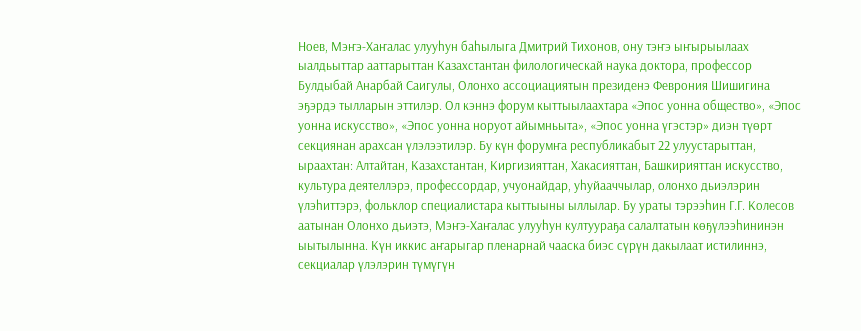Ноев, Мэҥэ-Хаҥалас улууһун баһылыга Дмитрий Тихонов, ону тэҥэ ыҥырыылаах ыалдьыттар ааттарыттан Казахстантан филологическай наука доктора, профессор Булдыбай Анарбай Саигулы, Олонхо ассоциациятын президенэ Феврония Шишигина эҕэрдэ тылларын эттилэр. Ол кэннэ форум кыттыылаахтара «Эпос уонна общество», «Эпос уонна искусство», «Эпос уонна норуот айымньыта», «Эпос уонна үгэстэр» диэн түөрт секциянан арахсан үлэлээтилэр. Бу күн форумҥа республикабыт 22 улуустарыттан, ыраахтан: Алтайтан, Казахстантан, Киргизияттан, Хакасияттан, Башкирияттан искусство, культура деятеллэрэ, профессордар, учуонайдар, уһуйааччылар, олонхо дьиэлэрин үлэһиттэрэ, фольклор специалистара кыттыыны ыллылар. Бу ураты тэрээһин Г.Г. Колесов аатынан Олонхо дьиэтэ, Мэҥэ-Хаҥалас улууһун култуураҕа салалтатын көҕүлээһининэн ыытылынна. Күн иккис аҥарыгар пленарнай чааска биэс сүрүн дакылаат истилиннэ, секциалар үлэлэрин түмүгүн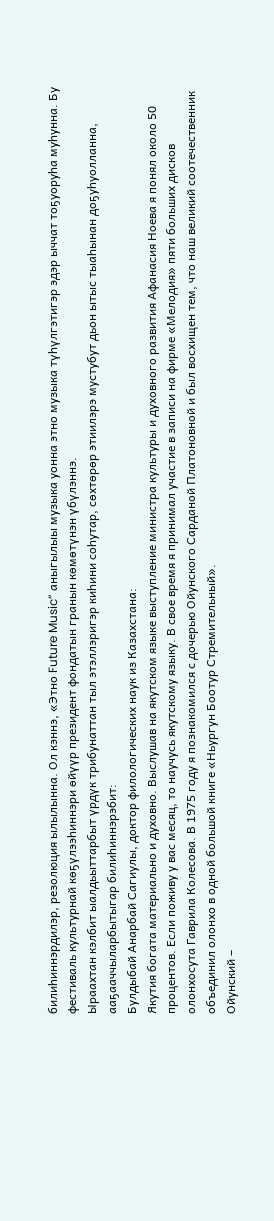билиһиннэрдилэр, резолюция ылылынна. Ол кэннэ, «Этно Future Music” аныгылыы музыка уонна этно музыка түһүлгэтигэр эдэр ыччат тоҕуоруһа муһунна. Бу фестиваль культурнай көҕүлээһиннэри өйүүр президент фондатын гранын көмөтүнэн үбүлэннэ.
Ыраахтан кэлбит ыалдьыттарбыт үрдүк трибунаттан тыл этэллэригэр киһини соһутар, сөхтөрөр этиилэрэ мустубут дьон ытыс тыаһынан доҕуһуолланна, ааҕааччыларбытыгар билиһиннэрэбит:
Булдыбай Анарбай Сагиулы, доктор филологических наук из Казахстана:
Якутия богата материально и духовно. Выслушав на якутском языке выступление министра культуры и духовного развития Афанасия Ноева я понял около 50 процентов. Если поживу у вас месяц, то научусь якутскому языку. В свое время я принимал участие в записи на фирме «Мелодия» пяти больших дисков олонхосута Гаврила Колесова. В 1975 году я познакомился с дочерью Ойунского Сарданой Платоновной и был восхищен тем, что наш великий соотечественник объединил олонхо в одной большой книге «Ньургун Боотур Стремительный».
Ойунский –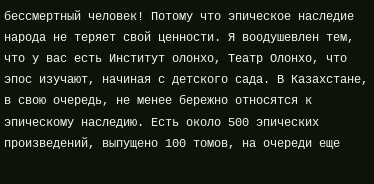бессмертный человек! Потому что эпическое наследие народа не теряет свой ценности. Я воодушевлен тем, что у вас есть Институт олонхо, Театр Олонхо, что эпос изучают, начиная с детского сада. В Казахстане, в свою очередь, не менее бережно относятся к эпическому наследию. Есть около 500 эпических произведений, выпущено 100 томов, на очереди еще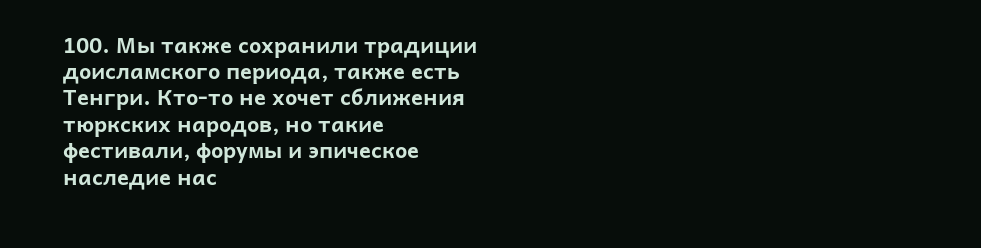100. Мы также сохранили традиции доисламского периода, также есть Тенгри. Кто-то не хочет сближения тюркских народов, но такие фестивали, форумы и эпическое наследие нас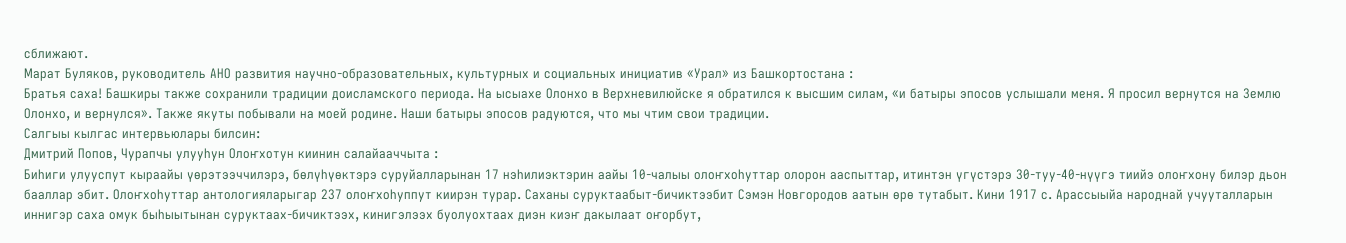сближают.
Марат Буляков, руководитель АНО развития научно-образовательных, культурных и социальных инициатив «Урал» из Башкортостана :
Братья саха! Башкиры также сохранили традиции доисламского периода. На ысыахе Олонхо в Верхневилюйске я обратился к высшим силам, «и батыры эпосов услышали меня. Я просил вернутся на Землю Олонхо, и вернулся». Также якуты побывали на моей родине. Наши батыры эпосов радуются, что мы чтим свои традиции.
Салгыы кылгас интервьюлары билсин:
Дмитрий Попов, Чурапчы улууһун Олоҥхотун киинин салайааччыта :
Биһиги улууспут кыраайы үөрэтээччилэрэ, бөлүһүөктэрэ суруйалларынан 17 нэһилиэктэрин аайы 10-чалыы олоҥхоһуттар олорон ааспыттар, итинтэн үгүстэрэ 30-туу-40-нүүгэ тиийэ олоҥхону билэр дьон бааллар эбит. Олоҥхоһуттар антологияларыгар 237 олоҥхоһуппут киирэн турар. Саханы суруктаабыт-бичиктээбит Сэмэн Новгородов аатын өрө тутабыт. Кини 1917 с. Арассыыйа народнай учууталларын иннигэр саха омук быһыытынан суруктаах-бичиктээх, кинигэлээх буолуохтаах диэн киэҥ дакылаат оҥорбут,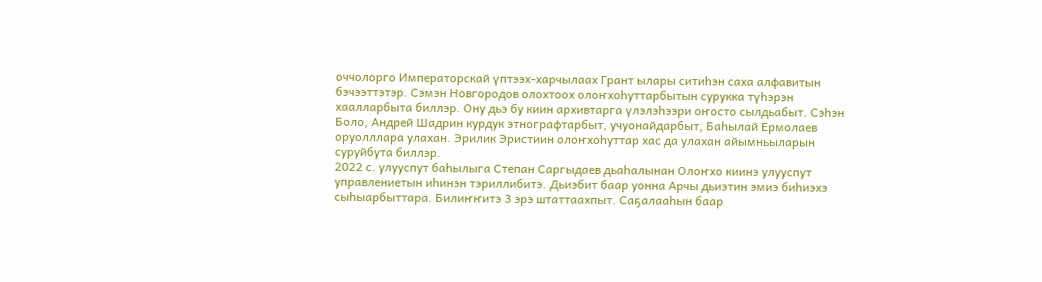оччолорго Императорскай үптээх-харчылаах Грант ылары ситиһэн саха алфавитын бэчээттэтэр. Сэмэн Новгородов олохтоох олоҥхоһуттарбытын сурукка түһэрэн хаалларбыта биллэр. Ону дьэ бу киин архивтарга үлэлэһээри оҥосто сылдьабыт. Сэһэн Боло, Андрей Шадрин курдук этнографтарбыт, учуонайдарбыт, Баһылай Ермолаев оруолллара улахан. Эрилик Эристиин олоҥхоһуттар хас да улахан айымньыларын суруйбута биллэр.
2022 с. улууспут баһылыга Степан Саргыдаев дьаһалынан Олоҥхо киинэ улууспут управлениетын иһинэн тэриллибитэ. Дьиэбит баар уонна Арчы дьиэтин эмиэ биһиэхэ сыһыарбыттара. Билиҥҥитэ 3 эрэ штаттаахпыт. Саҕалааһын баар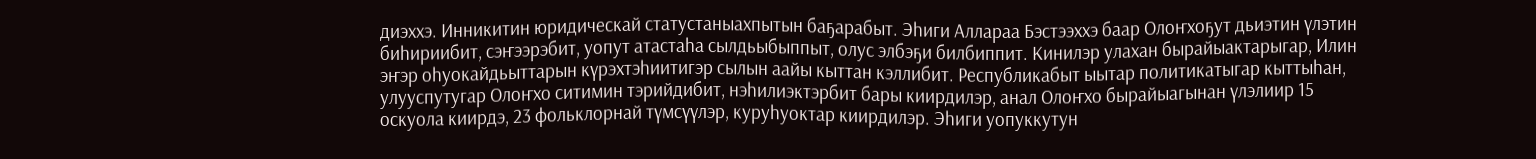диэххэ. Инникитин юридическай статустаныахпытын баҕарабыт. Эһиги Аллараа Бэстээххэ баар Олоҥхоҕут дьиэтин үлэтин биһириибит, сэҥээрэбит, уопут атастаһа сылдьыбыппыт, олус элбэҕи билбиппит. Кинилэр улахан бырайыактарыгар, Илин эҥэр оһуокайдьыттарын күрэхтэһиитигэр сылын аайы кыттан кэллибит. Республикабыт ыытар политикатыгар кыттыһан, улууспутугар Олоҥхо ситимин тэрийдибит, нэһилиэктэрбит бары киирдилэр, анал Олоҥхо бырайыагынан үлэлиир 15 оскуола киирдэ, 23 фольклорнай түмсүүлэр, куруһуоктар киирдилэр. Эһиги уопуккутун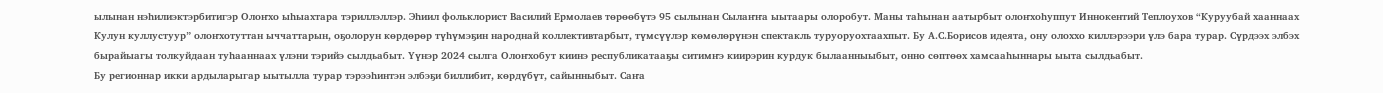ылынан нэһилиэктэрбитигэр Олоҥхо ыһыахтара тэриллэллэр. Эһиил фольклорист Василий Ермолаев төрөөбүтэ 95 сылынан Сылаҥҥа ыытаары олоробут. Маны таһынан аатырбыт олоҥхоһуппут Иннокентий Теплоухов “Куруубай хааннаах Кулун куллустуур” олоҥхотуттан ыччаттарын, оҕолорун көрдөрөр түһүмэҕин народнай коллективтарбыт, түмсүүлэр көмөлөрүнэн спектакль туруоруохтаахпыт. Бу А.С.Борисов идеята, ону олоххо киллэрээри үлэ бара турар. Сүрдээх элбэх бырайыагы толкуйдаан туһааннаах үлэни тэрийэ сылдьабыт. Үүнэр 2024 сылга Олоҥхобут киинэ республикатааҕы ситимҥэ киирэрин курдук былаанныыбыт, онно сөптөөх хамсааһыннары ыыта сылдьабыт.
Бу регионнар икки ардыларыгар ыытылла турар тэрээһинтэн элбэҕи биллибит, көрдүбүт, сайынныбыт. Саҥа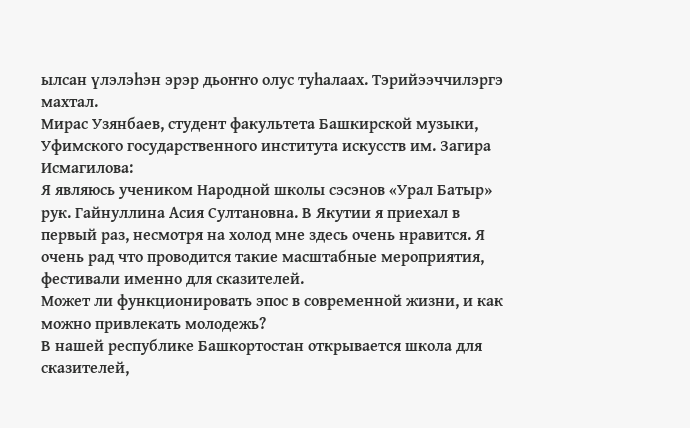ылсан үлэлэһэн эрэр дьоҥҥо олус туһалаах. Тэрийээччилэргэ махтал.
Мирас Узянбаев, студент факультета Башкирской музыки, Уфимского государственного института искусств им. Загира Исмагилова:
Я являюсь учеником Народной школы сэсэнов «Урал Батыр» рук. Гайнуллина Асия Султановна. В Якутии я приехал в первый раз, несмотря на холод мне здесь очень нравится. Я очень рад что проводится такие масштабные мероприятия, фестивали именно для сказителей.
Может ли функционировать эпос в современной жизни, и как можно привлекать молодежь?
В нашей республике Башкортостан открывается школа для сказителей,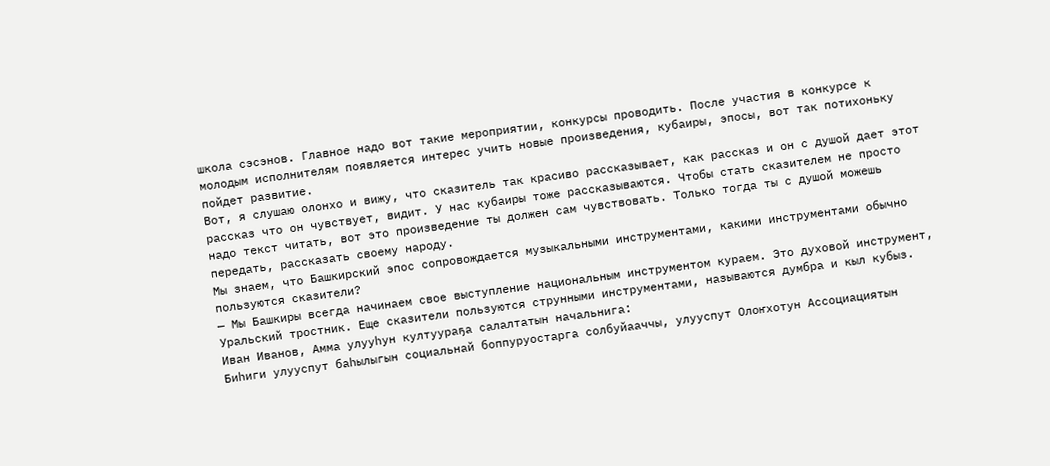школа сэсэнов. Главное надо вот такие мероприятии, конкурсы проводить. После участия в конкурсе к молодым исполнителям появляется интерес учить новые произведения, кубаиры, эпосы, вот так потихоньку пойдет развитие.
Вот, я слушаю олонхо и вижу, что сказитель так красиво рассказывает, как рассказ и он с душой дает этот рассказ что он чувствует, видит. У нас кубаиры тоже рассказываются. Чтобы стать сказителем не просто надо текст читать, вот это произведение ты должен сам чувствовать. Только тогда ты с душой можешь передать, рассказать своему народу.
Мы знаем, что Башкирский эпос сопровождается музыкальными инструментами, какими инструментами обычно пользуются сказители?
— Мы Башкиры всегда начинаем свое выступление национальным инструментом кураем. Это духовой инструмент, Уральский тростник. Еще сказители пользуются струнными инструментами, называются думбра и кыл кубыз.
Иван Иванов, Амма улууһун култуураҕа салалтатын начальнига:
Биһиги улууспут баһылыгын социальнай боппуруостарга солбуйааччы, улууспут Олоҥхотун Ассоциациятын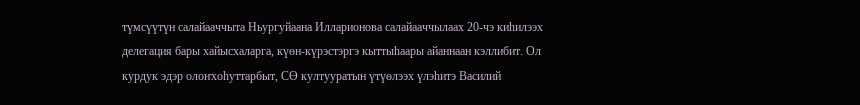түмсүүтүн салайааччыта Ньургуйаана Илларионова салайааччылаах 20-чэ киһилээх делегация бары хайысхаларга, күөн-күрэстэргэ кыттыһаары айаннаан кэллибит. Ол курдук эдэр олоҥхоһуттарбыт, СӨ култууратын үтүөлээх үлэһитэ Василий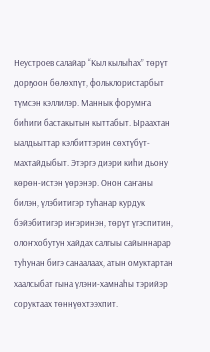Неустроев салайар “Кыл кылыһах” төрүт дорҕоон бөлөхпүт, фольклористарбыт түмсэн кэллилэр. Маннык форумҥа биһиги бастакытын кыттабыт. Ыраахтан ыалдьыттар кэлбиттэрин сөхтүбүт-махтайдыбыт. Этэргэ диэри киһи дьону көрөн-истэн үөрэнэр. Онон саҥаны билэн, үлэбитигэр туһанар курдук бэйэбитигэр иҥэринэн, төрүт үгэспитин, олоҥхобутун хайдах салгыы сайыннарар туһунан бигэ санаалаах, атын омуктартан хаалсыбат гына үлэни-хамнаһы тэрийэр соруктаах төннүөхтээхпит.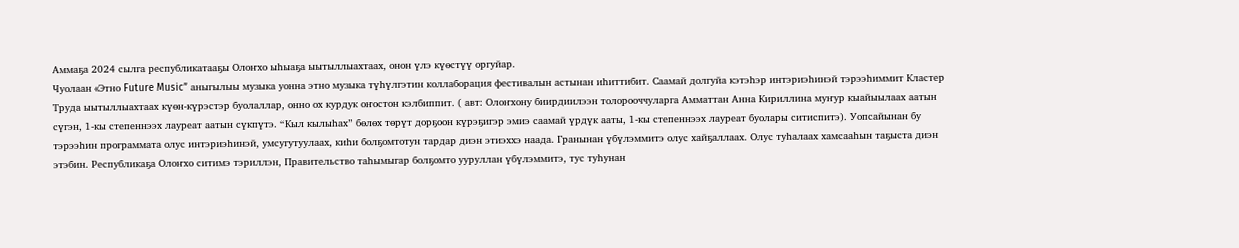Аммаҕа 2024 сылга республикатааҕы Олоҥхо ыһыаҕа ыытыллыахтаах, онон үлэ күөстүү оргуйар.
Чуолаан «Этно Future Music” аныгылыы музыка уонна этно музыка түһүлгэтин коллаборация фестивалын астынан иһиттибит. Саамай долгуйа кэтэһэр интэриэһинэй тэрээһиммит Кластер Труда ыытыллыахтаах күөн-күрэстэр буолаллар, онно ох курдук оҥостон кэлбиппит. ( авт: Олоҥхону биирдиилээн толорооччуларга Амматтан Анна Кириллина муҥур кыайыылаах аатын сүгэн, 1-кы степеннээх лауреат аатын сүкпүтэ. “Кыл кылыһах” бөлөх төрүт дорҕоон күрэҕигэр эмиэ саамай үрдүк ааты, 1-кы степеннээх лауреат буолары ситиспитэ). Уопсайынан бу тэрээһин программата олус интэриэһинэй, умсугутуулаах, киһи болҕомтотун тардар диэн этиэххэ наада. Гранынан үбүлэммитэ олус хайҕаллаах. Олус туһалаах хамсааһын таҕыста диэн этэбин. Республикаҕа Олоҥхо ситимэ тэриллэн, Правительство таһымыгар болҕомто ууруллан үбүлэммитэ, тус туһунан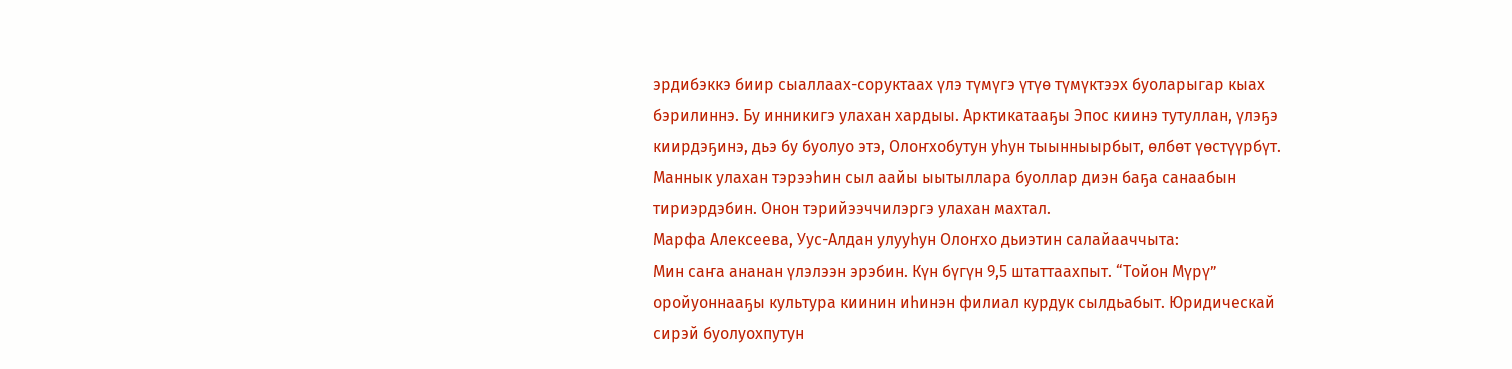эрдибэккэ биир сыаллаах-соруктаах үлэ түмүгэ үтүө түмүктээх буоларыгар кыах бэрилиннэ. Бу инникигэ улахан хардыы. Арктикатааҕы Эпос киинэ тутуллан, үлэҕэ киирдэҕинэ, дьэ бу буолуо этэ, Олоҥхобутун уһун тыынныырбыт, өлбөт үөстүүрбүт. Маннык улахан тэрээһин сыл аайы ыытыллара буоллар диэн баҕа санаабын тириэрдэбин. Онон тэрийээччилэргэ улахан махтал.
Марфа Алексеева, Уус-Алдан улууһун Олоҥхо дьиэтин салайааччыта:
Мин саҥа ананан үлэлээн эрэбин. Күн бүгүн 9,5 штаттаахпыт. “Тойон Мүрү” оройуоннааҕы культура киинин иһинэн филиал курдук сылдьабыт. Юридическай сирэй буолуохпутун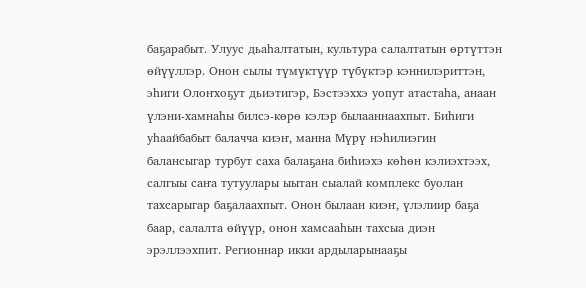баҕарабыт. Улуус дьаһалтатын, культура салалтатын өртүттэн өйүүллэр. Онон сылы түмүктүүр түбүктэр кэннилэриттэн, эһиги Олоҥхоҕут дьиэтигэр, Бэстээххэ уопут атастаһа, анаан үлэни-хамнаһы билсэ-көрө кэлэр былааннаахпыт. Биһиги уһаайбабыт балачча киэҥ, манна Мүрү нэһилиэгин балансыгар турбут саха балаҕана биһиэхэ көһөн кэлиэхтээх, салгыы саҥа тутуулары ыытан сыалай комплекс буолан тахсарыгар баҕалаахпыт. Онон былаан киэҥ, үлэлиир баҕа баар, салалта өйүүр, онон хамсааһын тахсыа диэн эрэллээхпит. Регионнар икки ардыларынааҕы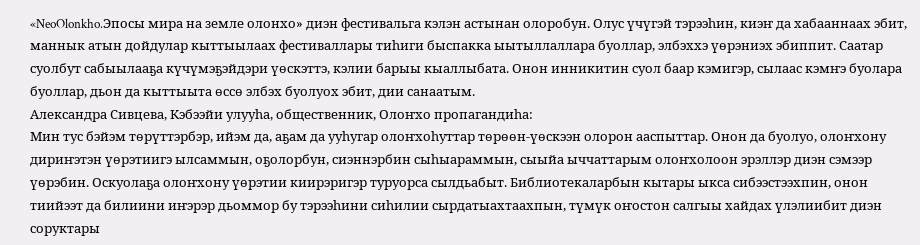«NeoOlonkho.Эпосы мира на земле олонхо» диэн фестивальга кэлэн астынан олоробун. Олус үчүгэй тэрээһин, киэҥ да хабааннаах эбит, маннык атын дойдулар кыттыылаах фестиваллары тиһиги быспакка ыытыллаллара буоллар, элбэххэ үөрэниэх эбиппит. Саатар суолбут сабыылааҕа күчүмэҕэйдэри үөскэттэ, кэлии барыы кыаллыбата. Онон инникитин суол баар кэмигэр, сылаас кэмҥэ буолара буоллар, дьон да кыттыыта өссө элбэх буолуох эбит, дии санаатым.
Александра Сивцева, Кэбээйи улууһа, общественник, Олоҥхо пропагандиһа:
Мин тус бэйэм төрүттэрбэр, ийэм да, аҕам да ууһугар олоҥхоһуттар төрөөн-үөскээн олорон ааспыттар. Онон да буолуо, олоҥхону дириҥэтэн үөрэтиигэ ылсаммын, оҕолорбун, сиэннэрбин сыһыараммын, сыыйа ыччаттарым олоҥхолоон эрэллэр диэн сэмээр үөрэбин. Оскуолаҕа олоҥхону үөрэтии киирэригэр туруорса сылдьабыт. Библиотекаларбын кытары ыкса сибээстээхпин, онон тиийээт да билиини иҥэрэр дьоммор бу тэрээһини сиһилии сырдатыахтаахпын, түмүк оҥостон салгыы хайдах үлэлиибит диэн соруктары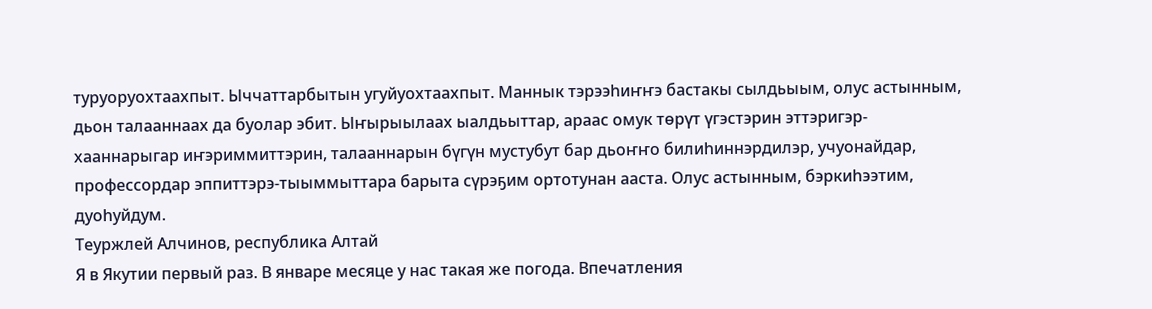туруоруохтаахпыт. Ыччаттарбытын угуйуохтаахпыт. Маннык тэрээһиҥҥэ бастакы сылдьыым, олус астынным, дьон талааннаах да буолар эбит. Ыҥырыылаах ыалдьыттар, араас омук төрүт үгэстэрин эттэригэр-хааннарыгар иҥэриммиттэрин, талааннарын бүгүн мустубут бар дьоҥҥо билиһиннэрдилэр, учуонайдар, профессордар эппиттэрэ-тыыммыттара барыта сүрэҕим ортотунан ааста. Олус астынным, бэркиһээтим, дуоһуйдум.
Теуржлей Алчинов, республика Алтай
Я в Якутии первый раз. В январе месяце у нас такая же погода. Впечатления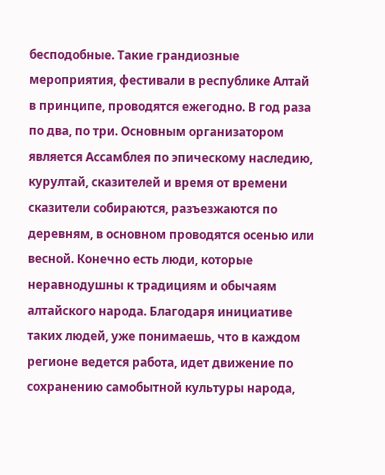бесподобные. Такие грандиозные мероприятия, фестивали в республике Алтай в принципе, проводятся ежегодно. В год раза по два, по три. Основным организатором является Ассамблея по эпическому наследию, курултай, сказителей и время от времени сказители собираются, разъезжаются по деревням, в основном проводятся осенью или весной. Конечно есть люди, которые неравнодушны к традициям и обычаям алтайского народа. Благодаря инициативе таких людей, уже понимаешь, что в каждом регионе ведется работа, идет движение по сохранению самобытной культуры народа,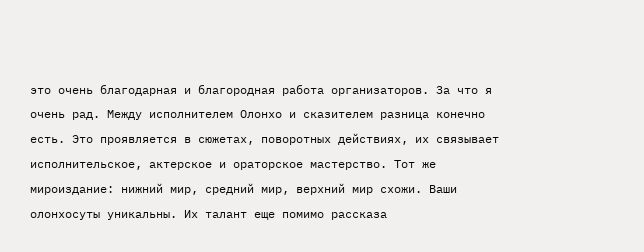это очень благодарная и благородная работа организаторов. За что я очень рад. Между исполнителем Олонхо и сказителем разница конечно есть. Это проявляется в сюжетах, поворотных действиях, их связывает исполнительское, актерское и ораторское мастерство. Тот же мироиздание: нижний мир, средний мир, верхний мир схожи. Ваши олонхосуты уникальны. Их талант еще помимо рассказа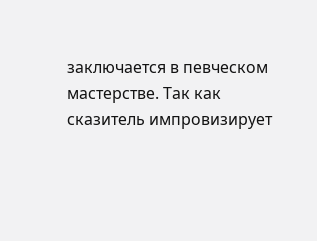заключается в певческом мастерстве. Так как сказитель импровизирует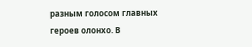разным голосом главных героев олонхо. В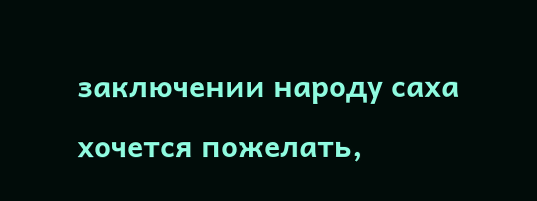заключении народу саха хочется пожелать,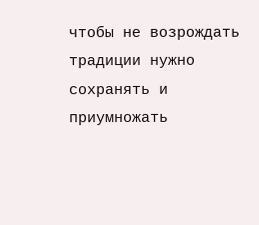чтобы не возрождать традиции нужно сохранять и приумножать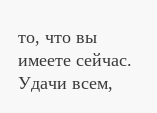то, что вы имеете сейчас. Удачи всем,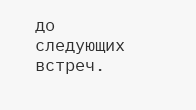до следующих встреч.